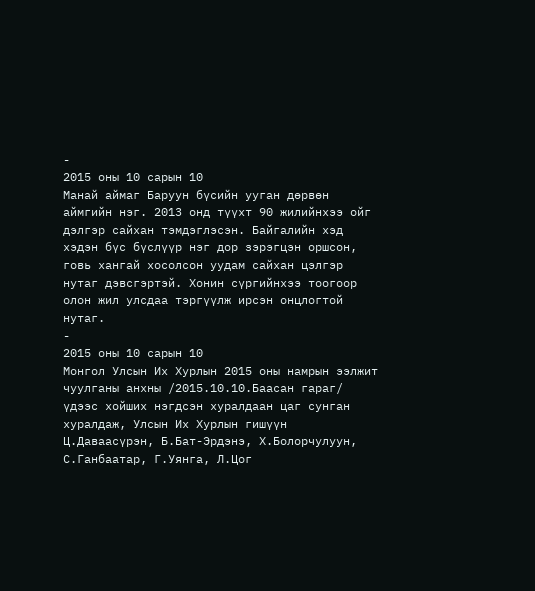-
2015 оны 10 сарын 10
Манай аймаг Баруун бүсийн ууган дөрвөн аймгийн нэг. 2013 онд түүхт 90 жилийнхээ ойг дэлгэр сайхан тэмдэглэсэн. Байгалийн хэд хэдэн бүс бүслүүр нэг дор зэрэгцэн оршсон, говь хангай хосолсон уудам сайхан цэлгэр нутаг дэвсгэртэй. Хонин сүргийнхээ тоогоор олон жил улсдаа тэргүүлж ирсэн онцлогтой нутаг.
-
2015 оны 10 сарын 10
Монгол Улсын Их Хурлын 2015 оны намрын ээлжит чуулганы анхны /2015.10.10.Баасан гараг/ үдээс хойших нэгдсэн хуралдаан цаг сунган хуралдаж, Улсын Их Хурлын гишүүн Ц.Даваасүрэн, Б.Бат-Эрдэнэ, Х.Болорчулуун, С.Ганбаатар, Г.Уянга, Л.Цог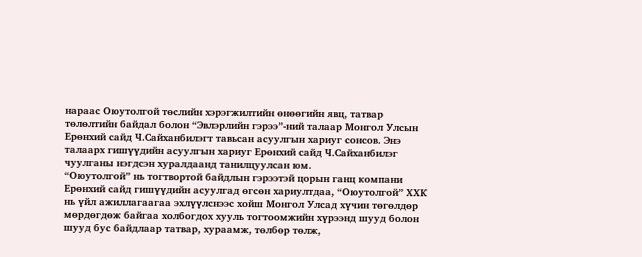нараас Оюутолгой төслийн хэрэгжилтийн өнөөгийн явц, татвар төлөлтийн байдал болон “Эвлэрлийн гэрээ”-ний талаар Монгол Улсын Ерөнхий сайд Ч.Сайханбилэгт тавьсан асуулгын хариуг сонсов. Энэ талаарх гишүүдийн асуулгын хариуг Ерөнхий сайд Ч.Сайханбилэг чуулганы нэгдсэн хуралдаанд танилцуулсан юм.
“Оюутолгой” нь тогтвортой байдлын гэрээтэй цорын ганц компани
Ерөнхий сайд гишүүдийн асуулгад өгсөн хариултдаа, “Оюутолгой” ХХК нь үйл ажиллагаагаа эхлүүлснээс хойш Монгол Улсад хүчин төгөлдөр мөрдөгдөж байгаа холбогдох хууль тогтоомжийн хүрээнд шууд болон шууд бус байдлаар татвар, хураамж, төлбөр төлж,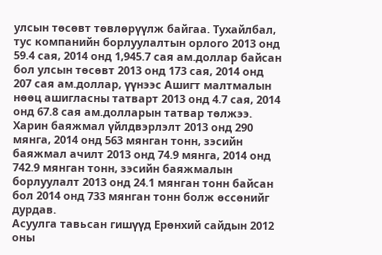улсын төсөвт төвлөрүүлж байгаа. Тухайлбал, тус компанийн борлуулалтын орлого 2013 онд 59.4 сая, 2014 онд 1,945.7 сая ам.доллар байсан бол улсын төсөвт 2013 онд 173 сая, 2014 онд 207 сая ам.доллар, үүнээс Ашигт малтмалын нөөц ашигласны татварт 2013 онд 4.7 сая, 2014 онд 67.8 сая ам.долларын татвар төлжээ. Харин баяжмал үйлдвэрлэлт 2013 онд 290 мянга, 2014 онд 563 мянган тонн, зэсийн баяжмал ачилт 2013 онд 74.9 мянга, 2014 онд 742.9 мянган тонн, зэсийн баяжмалын борлуулалт 2013 онд 24.1 мянган тонн байсан бол 2014 онд 733 мянган тонн болж өссөнийг дурдав.
Асуулга тавьсан гишүүд Ерөнхий сайдын 2012 оны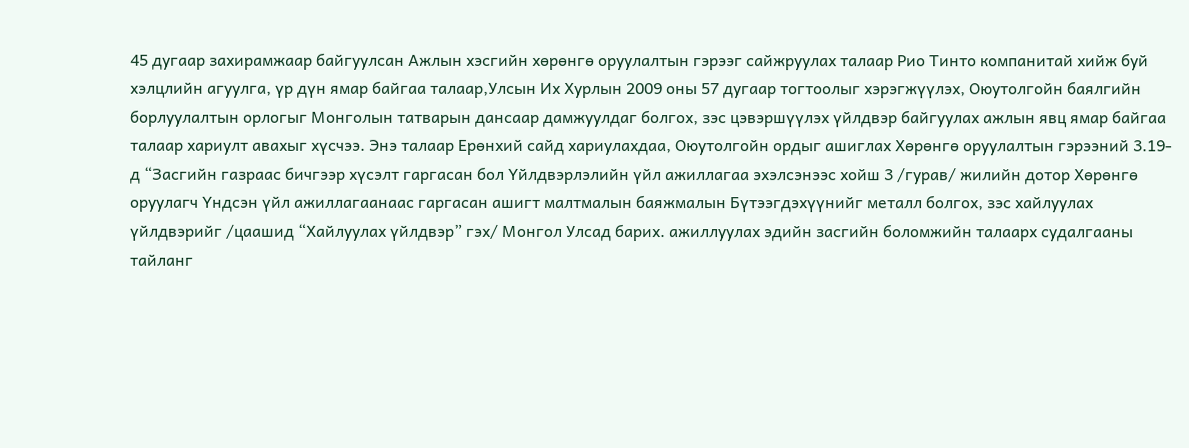45 дугаар захирамжаар байгуулсан Ажлын хэсгийн хөрөнгө оруулалтын гэрээг сайжруулах талаар Рио Тинто компанитай хийж буй хэлцлийн агуулга, үр дүн ямар байгаа талаар,Улсын Их Хурлын 2009 оны 57 дугаар тогтоолыг хэрэгжүүлэх, Оюутолгойн баялгийн борлуулалтын орлогыг Монголын татварын дансаар дамжуулдаг болгох, зэс цэвэршүүлэх үйлдвэр байгуулах ажлын явц ямар байгаа талаар хариулт авахыг хүсчээ. Энэ талаар Ерөнхий сайд хариулахдаа, Оюутолгойн ордыг ашиглах Хөрөнгө оруулалтын гэрээний 3.19-д “Засгийн газраас бичгээр хүсэлт гаргасан бол Үйлдвэрлэлийн үйл ажиллагаа эхэлсэнээс хойш 3 /гурав/ жилийн дотор Хөрөнгө оруулагч Үндсэн үйл ажиллагаанаас гаргасан ашигт малтмалын баяжмалын Бүтээгдэхүүнийг металл болгох, зэс хайлуулах үйлдвэрийг /цаашид “Хайлуулах үйлдвэр” гэх/ Монгол Улсад барих. ажиллуулах эдийн засгийн боломжийн талаарх судалгааны тайланг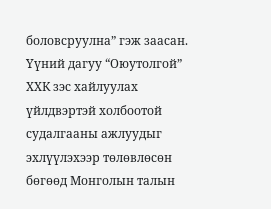боловсруулна” гэж заасан. Үүний дагуу “Оюутолгой” ХХК зэс хайлуулах үйлдвэртэй холбоотой судалгааны ажлуудыг эхлүүлэхээр төлөвлөсөн бөгөөд Монголын талын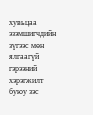хувьцаа эзэмшигчдийн зүгээс мөн ялгаагүй гэрээний хэрэгжилт буюу зэс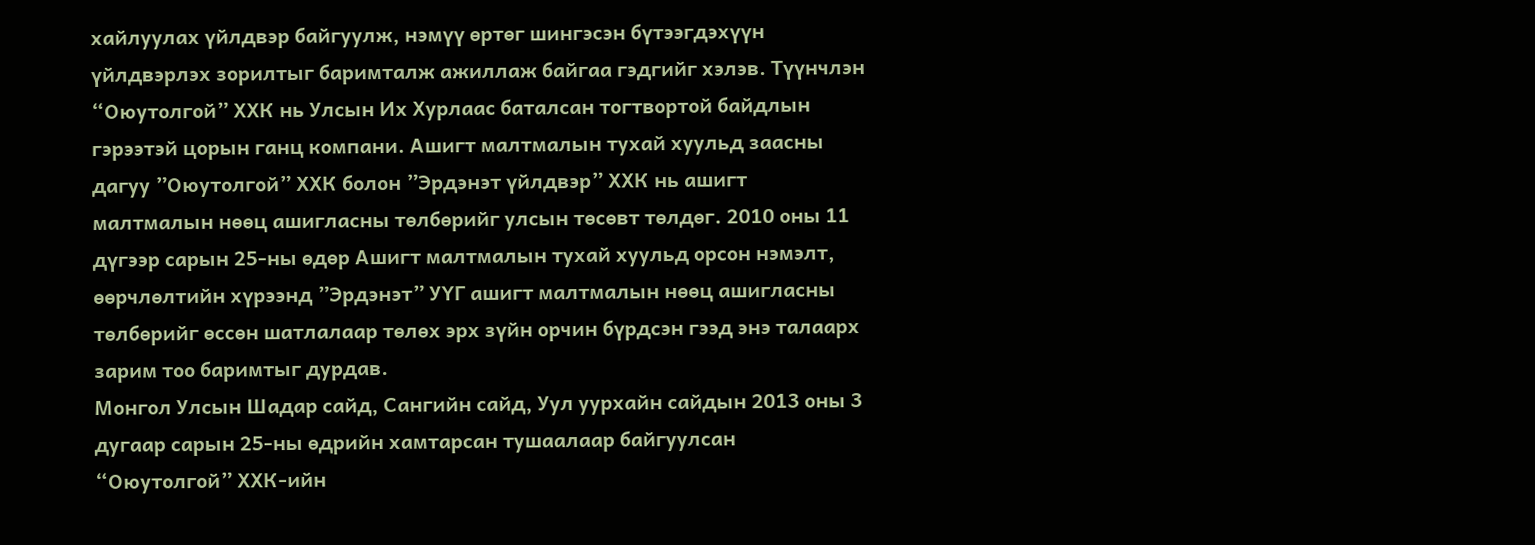хайлуулах үйлдвэр байгуулж, нэмүү өртөг шингэсэн бүтээгдэхүүн үйлдвэрлэх зорилтыг баримталж ажиллаж байгаа гэдгийг хэлэв. Түүнчлэн “Оюутолгой” ХХК нь Улсын Их Хурлаас баталсан тогтвортой байдлын гэрээтэй цорын ганц компани. Ашигт малтмалын тухай хуульд заасны дагуу ”Оюутолгой” ХХК болон ”Эрдэнэт үйлдвэр” ХХК нь ашигт малтмалын нөөц ашигласны төлбөрийг улсын төсөвт төлдөг. 2010 оны 11 дүгээр сарын 25-ны өдөр Ашигт малтмалын тухай хуульд орсон нэмэлт, өөрчлөлтийн хүрээнд ”Эрдэнэт” УҮГ ашигт малтмалын нөөц ашигласны төлбөрийг өссөн шатлалаар төлөх эрх зүйн орчин бүрдсэн гээд энэ талаарх зарим тоо баримтыг дурдав.
Монгол Улсын Шадар сайд, Сангийн сайд, Уул уурхайн сайдын 2013 оны 3 дугаар сарын 25-ны өдрийн хамтарсан тушаалаар байгуулсан “Оюутолгой” ХХК-ийн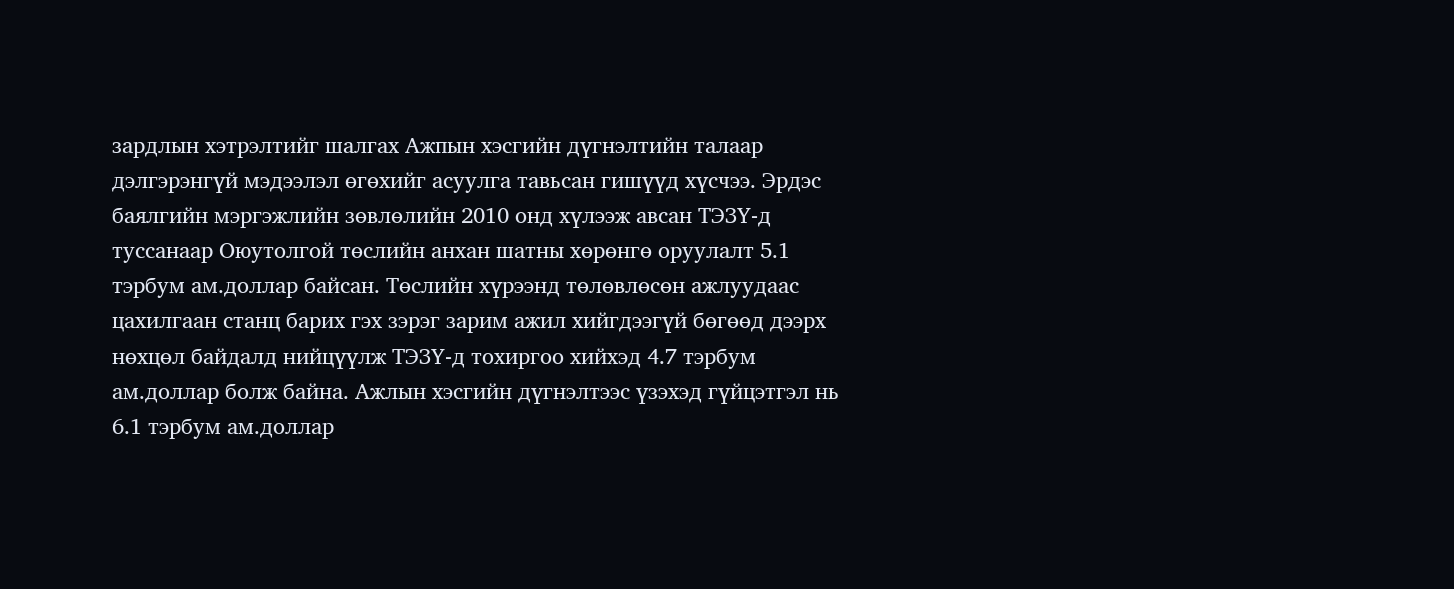зардлын хэтрэлтийг шалгах Ажпын хэсгийн дүгнэлтийн талаар дэлгэрэнгүй мэдээлэл өгөхийг асуулга тавьсан гишүүд хүсчээ. Эрдэс баялгийн мэргэжлийн зөвлөлийн 2010 онд хүлээж авсан ТЭЗҮ-д туссанаар Оюутолгой төслийн анхан шатны хөрөнгө оруулалт 5.1 тэрбум ам.доллар байсан. Төслийн хүрээнд төлөвлөсөн ажлуудаас цахилгаан станц барих гэх зэрэг зарим ажил хийгдээгүй бөгөөд дээрх нөхцөл байдалд нийцүүлж ТЭЗҮ-д тохиргоо хийхэд 4.7 тэрбум ам.доллар болж байна. Ажлын хэсгийн дүгнэлтээс үзэхэд гүйцэтгэл нь 6.1 тэрбум ам.доллар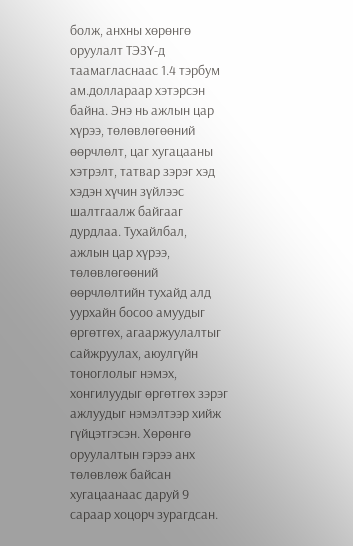болж, анхны хөрөнгө оруулалт ТЭЗҮ-д таамагласнаас 1.4 тэрбум ам.доллараар хэтэрсэн байна. Энэ нь ажлын цар хүрээ, төлөвлөгөөний өөрчлөлт, цаг хугацааны хэтрэлт, татвар зэрэг хэд хэдэн хүчин зүйлээс шалтгаалж байгааг дурдлаа. Тухайлбал, ажлын цар хүрээ, төлөвлөгөөний өөрчлөлтийн тухайд алд уурхайн босоо амуудыг өргөтгөх, агааржуулалтыг сайжруулах, аюулгүйн тоноглолыг нэмэх, хонгилуудыг өргөтгөх зэрэг ажлуудыг нэмэлтээр хийж гүйцэтгэсэн. Хөрөнгө оруулалтын гэрээ анх төлөвлөж байсан хугацаанаас даруй 9 сараар хоцорч зурагдсан.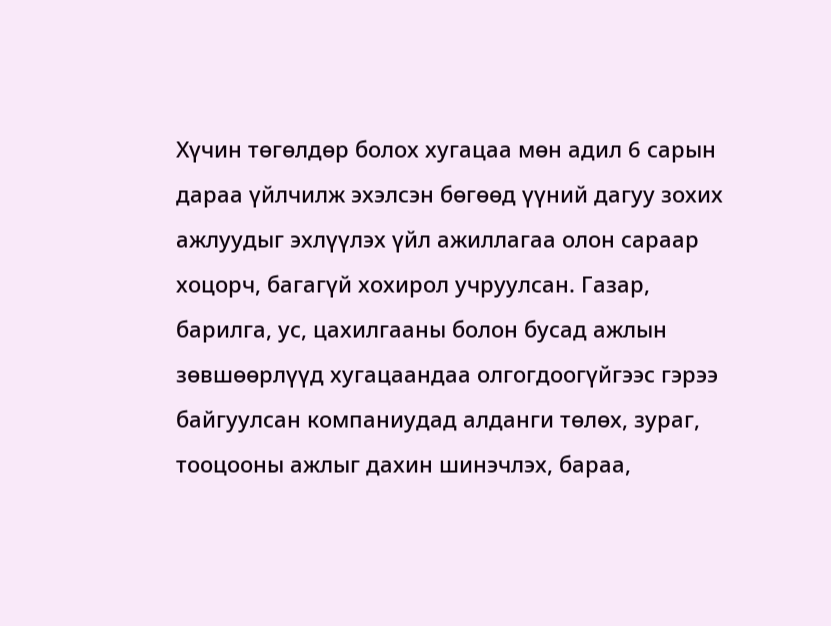Хүчин төгөлдөр болох хугацаа мөн адил 6 сарын дараа үйлчилж эхэлсэн бөгөөд үүний дагуу зохих ажлуудыг эхлүүлэх үйл ажиллагаа олон сараар хоцорч, багагүй хохирол учруулсан. Газар, барилга, ус, цахилгааны болон бусад ажлын зөвшөөрлүүд хугацаандаа олгогдоогүйгээс гэрээ байгуулсан компаниудад алданги төлөх, зураг, тооцооны ажлыг дахин шинэчлэх, бараа,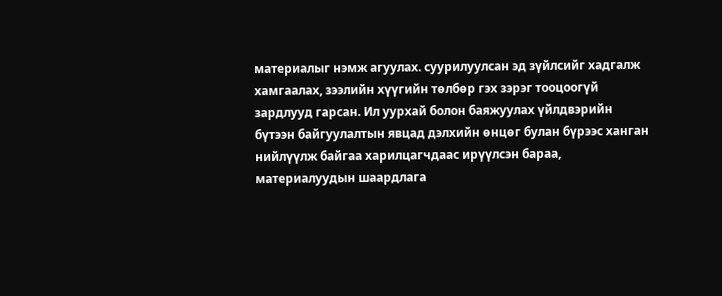материалыг нэмж агуулах. суурилуулсан эд зүйлсийг хадгалж хамгаалах, зээлийн хүүгийн төлбөр гэх зэрэг тооцоогүй зардлууд гарсан. Ил уурхай болон баяжуулах үйлдвэрийн бүтээн байгуулалтын явцад дэлхийн өнцөг булан бүрээс ханган нийлүүлж байгаа харилцагчдаас ирүүлсэн бараа, материалуудын шаардлага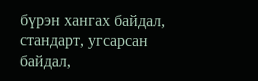бүрэн хангах байдал, стандарт, угсарсан байдал,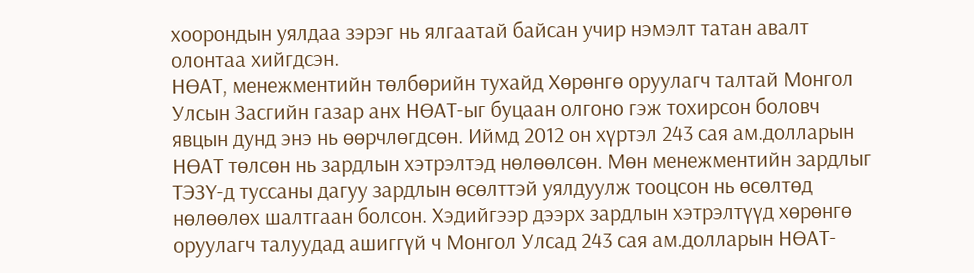хоорондын уялдаа зэрэг нь ялгаатай байсан учир нэмэлт татан авалт олонтаа хийгдсэн.
НӨАТ, менежментийн төлбөрийн тухайд Хөрөнгө оруулагч талтай Монгол Улсын Засгийн газар анх НӨАТ-ыг буцаан олгоно гэж тохирсон боловч явцын дунд энэ нь өөрчлөгдсөн. Иймд 2012 он хүртэл 243 сая ам.долларын НӨАТ төлсөн нь зардлын хэтрэлтэд нөлөөлсөн. Мөн менежментийн зардлыг ТЭЗҮ-д туссаны дагуу зардлын өсөлттэй уялдуулж тооцсон нь өсөлтөд нөлөөлөх шалтгаан болсон. Хэдийгээр дээрх зардлын хэтрэлтүүд хөрөнгө оруулагч талуудад ашиггүй ч Монгол Улсад 243 сая ам.долларын НӨАТ-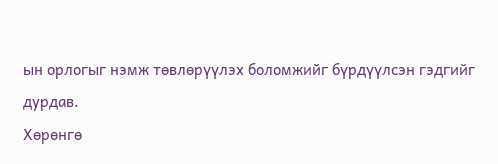ын орлогыг нэмж төвлөрүүлэх боломжийг бүрдүүлсэн гэдгийг дурдав.
Хөрөнгө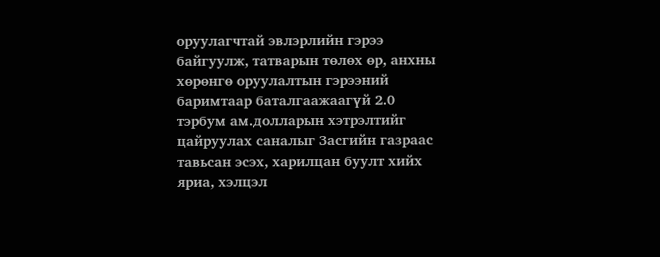оруулагчтай эвлэрлийн гэрээ байгуулж, татварын төлөх өр, анхны хөрөнгө оруулалтын гэрээний баримтаар баталгаажаагүй 2.0 тэрбум ам.долларын хэтрэлтийг цайруулах саналыг Засгийн газраас тавьсан эсэх, харилцан буулт хийх яриа, хэлцэл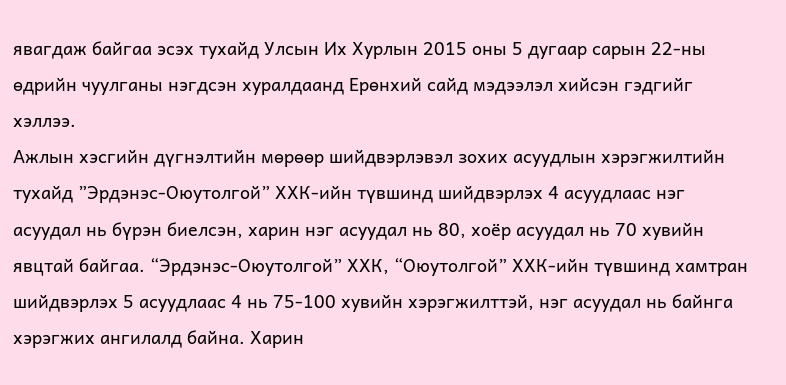явагдаж байгаа эсэх тухайд Улсын Их Хурлын 2015 оны 5 дугаар сарын 22-ны өдрийн чуулганы нэгдсэн хуралдаанд Ерөнхий сайд мэдээлэл хийсэн гэдгийг хэллээ.
Ажлын хэсгийн дүгнэлтийн мөрөөр шийдвэрлэвэл зохих асуудлын хэрэгжилтийн тухайд ”Эрдэнэс-Оюутолгой” ХХК-ийн түвшинд шийдвэрлэх 4 асуудлаас нэг асуудал нь бүрэн биелсэн, харин нэг асуудал нь 80, хоёр асуудал нь 70 хувийн явцтай байгаа. “Эрдэнэс-Оюутолгой” ХХК, “Оюутолгой” ХХК-ийн түвшинд хамтран шийдвэрлэх 5 асуудлаас 4 нь 75-100 хувийн хэрэгжилттэй, нэг асуудал нь байнга хэрэгжих ангилалд байна. Харин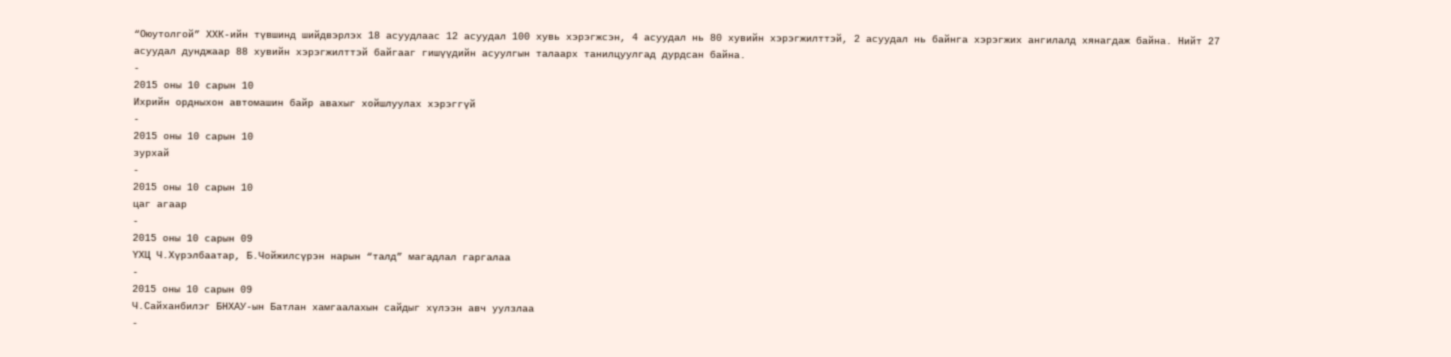“Оюутолгой” ХХК-ийн түвшинд шийдвэрлэх 18 асуудлаас 12 асуудал 100 хувь хэрэгжсэн, 4 асуудал нь 80 хувийн хэрэгжилттэй, 2 асуудал нь байнга хэрэгжих ангилалд хянагдаж байна. Нийт 27 асуудал дунджаар 88 хувийн хэрэгжилттэй байгааг гишүүдийн асуулгын талаарх танилцуулгад дурдсан байна.
-
2015 оны 10 сарын 10
Ихрийн ордныхон автомашин байр авахыг хойшлуулах хэрэггүй
-
2015 оны 10 сарын 10
зурхай
-
2015 оны 10 сарын 10
цаг агаар
-
2015 оны 10 сарын 09
YХЦ Ч.Хүрэлбаатар, Б.Чойжилсүрэн нарын “талд” магадлал гаргалаа
-
2015 оны 10 сарын 09
Ч.Сайханбилэг БНХАУ-ын Батлан хамгаалахын сайдыг хүлээн авч уулзлаа
-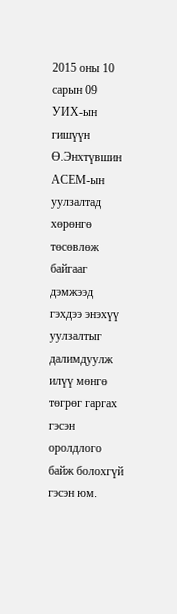2015 оны 10 сарын 09
УИХ-ын гишүүн Ө.Энхтүвшин АСЕМ-ын уулзалтад хөрөнгө төсөвлөж байгааг дэмжээд гэхдээ энэхүү уулзалтыг далимдуулж илүү мөнгө төгрөг гаргах гэсэн оролдлого байж болохгүй гэсэн юм.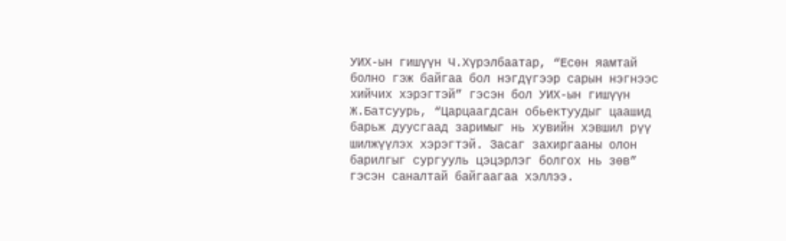УИХ-ын гишүүн Ч.Хүрэлбаатар, “Есөн яамтай болно гэж байгаа бол нэгдүгээр сарын нэгнээс хийчих хэрэгтэй” гэсэн бол УИХ-ын гишүүн Ж.Батсуурь, “Царцаагдсан обьектуудыг цаашид барьж дуусгаад заримыг нь хувийн хэвшил рүү шилжүүлэх хэрэгтэй. Засаг захиргааны олон барилгыг сургууль цэцэрлэг болгох нь зөв” гэсэн саналтай байгаагаа хэллээ.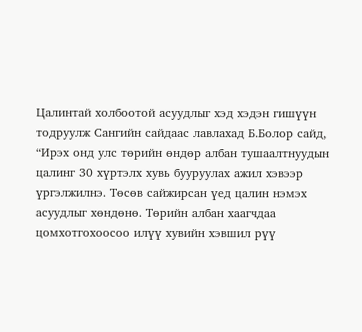Цалинтай холбоотой асуудлыг хэд хэдэн гишүүн тодруулж Сангийн сайдаас лавлахад Б.Болор сайд, “Ирэх онд улс төрийн өндөр албан тушаалтнуудын цалинг 30 хүртэлх хувь бууруулах ажил хэвээр үргэлжилнэ. Төсөв сайжирсан үед цалин нэмэх асуудлыг хөндөнө. Төрийн албан хаагчдаа цомхотгохоосоо илүү хувийн хэвшил рүү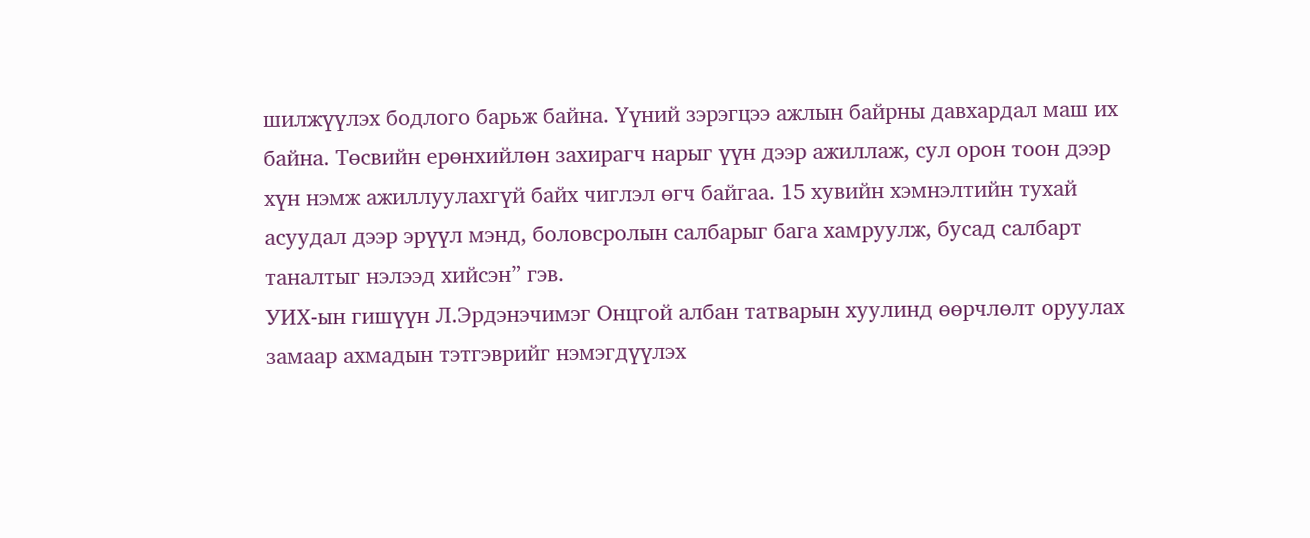шилжүүлэх бодлого барьж байна. Үүний зэрэгцээ ажлын байрны давхардал маш их байна. Төсвийн ерөнхийлөн захирагч нарыг үүн дээр ажиллаж, сул орон тоон дээр хүн нэмж ажиллуулахгүй байх чиглэл өгч байгаа. 15 хувийн хэмнэлтийн тухай асуудал дээр эрүүл мэнд, боловсролын салбарыг бага хамруулж, бусад салбарт таналтыг нэлээд хийсэн” гэв.
УИХ-ын гишүүн Л.Эрдэнэчимэг Онцгой албан татварын хуулинд өөрчлөлт оруулах замаар ахмадын тэтгэврийг нэмэгдүүлэх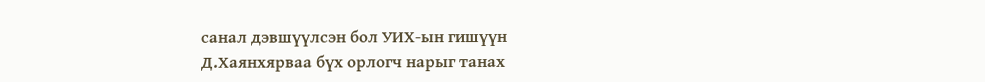санал дэвшүүлсэн бол УИХ-ын гишүүн Д.Хаянхярваа бүх орлогч нарыг танах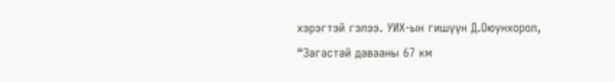хэрэгтэй гэлээ. УИХ-ын гишүүн Д.Оюунхорол, “Загастай давааны 67 км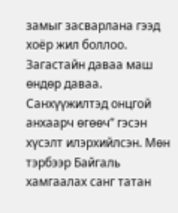замыг засварлана гээд хоёр жил боллоо. Загастайн даваа маш өндөр даваа. Санхүүжилтэд онцгой анхаарч өгөөч” гэсэн хүсэлт илэрхийлсэн. Мөн тэрбээр Байгаль хамгаалах санг татан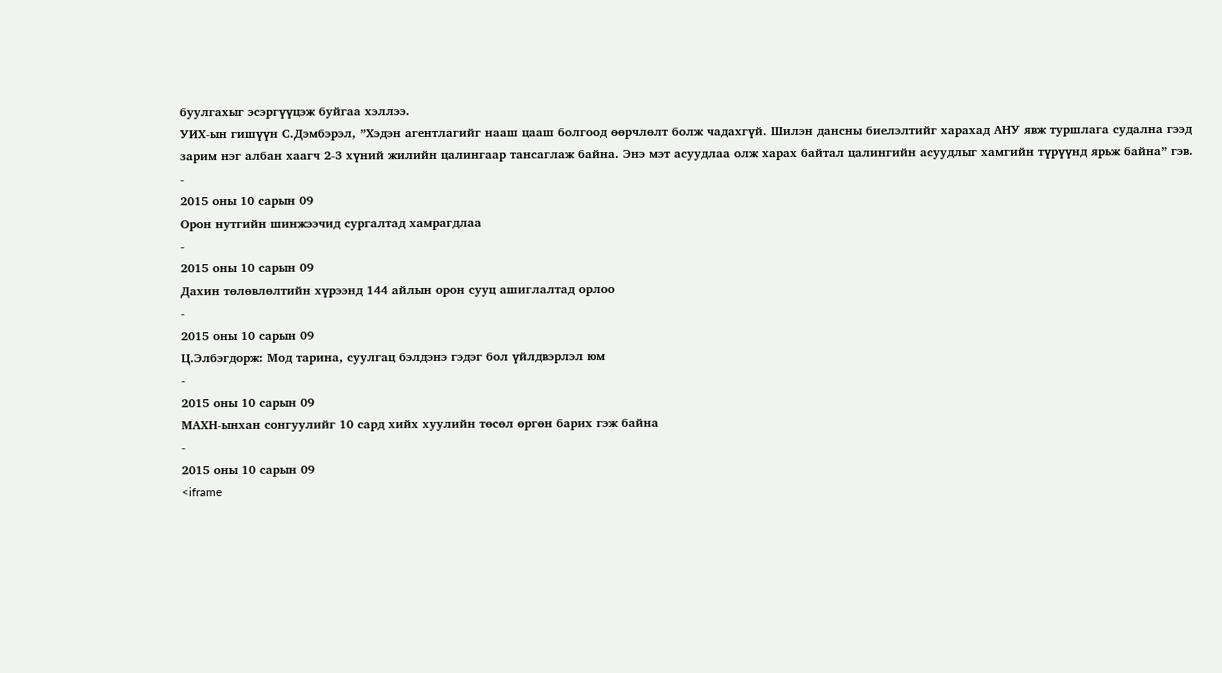буулгахыг эсэргүүцэж буйгаа хэллээ.
УИХ-ын гишүүн С.Дэмбэрэл, ”Хэдэн агентлагийг нааш цааш болгоод өөрчлөлт болж чадахгүй. Шилэн дансны биелэлтийг харахад АНУ явж туршлага судална гээд зарим нэг албан хаагч 2-3 хүний жилийн цалингаар тансаглаж байна. Энэ мэт асуудлаа олж харах байтал цалингийн асуудлыг хамгийн түрүүнд ярьж байна” гэв.
-
2015 оны 10 сарын 09
Орон нутгийн шинжээчид сургалтад хамрагдлаа
-
2015 оны 10 сарын 09
Дахин төлөвлөлтийн хүрээнд 144 айлын орон сууц ашиглалтад орлоо
-
2015 оны 10 сарын 09
Ц.Элбэгдорж: Мод тарина, суулгац бэлдэнэ гэдэг бол үйлдвэрлэл юм
-
2015 оны 10 сарын 09
МАХН-ынхан сонгуулийг 10 сард хийх хуулийн төсөл өргөн барих гэж байна
-
2015 оны 10 сарын 09
<iframe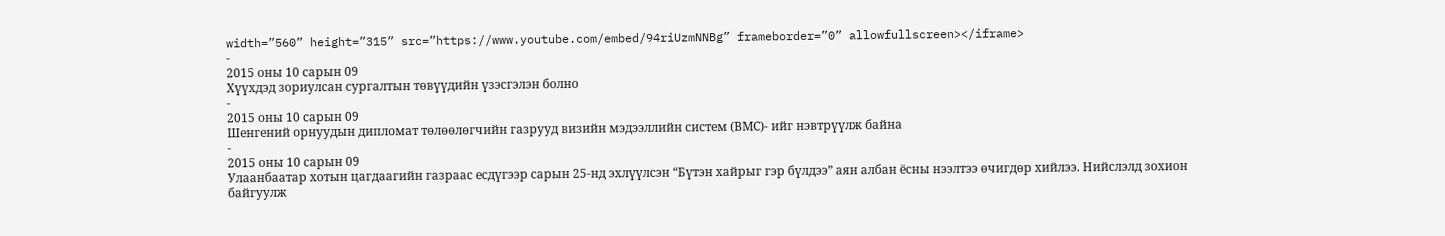width=”560” height=”315” src=”https://www.youtube.com/embed/94riUzmNNBg” frameborder=”0” allowfullscreen></iframe>
-
2015 оны 10 сарын 09
Хүүхдэд зориулсан сургалтын төвүүдийн үзэсгэлэн болно
-
2015 оны 10 сарын 09
Шенгений орнуудын дипломат төлөөлөгчийн газрууд визийн мэдээллийн систем (ВМС)- ийг нэвтрүүлж байна
-
2015 оны 10 сарын 09
Улаанбаатар хотын цагдаагийн газраас есдүгээр сарын 25-нд эхлүүлсэн “Бүтэн хайрыг гэр бүлдээ” аян албан ёсны нээлтээ өчигдөр хийлээ. Нийслэлд зохион байгуулж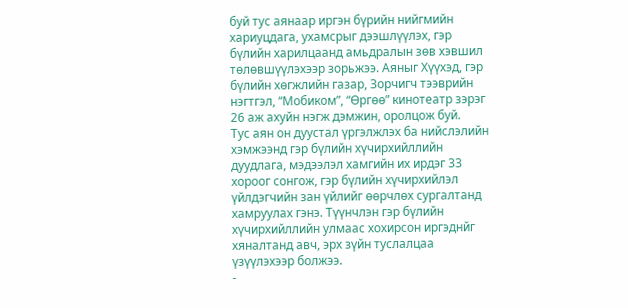буй тус аянаар иргэн бүрийн нийгмийн хариуцдага, ухамсрыг дээшлүүлэх, гэр бүлийн харилцаанд амьдралын зөв хэвшил төлөвшүүлэхээр зорьжээ. Аяныг Хүүхэд, гэр бүлийн хөгжлийн газар, Зорчигч тээврийн нэгтгэл, “Мобиком”, “Өргөө” кинотеатр зэрэг 26 аж ахуйн нэгж дэмжин, оролцож буй.
Тус аян он дуустал үргэлжлэх ба нийслэлийн хэмжээнд гэр бүлийн хүчирхийллийн дуудлага, мэдээлэл хамгийн их ирдэг 33 хороог сонгож, гэр бүлийн хүчирхийлэл үйлдэгчийн зан үйлийг өөрчлөх сургалтанд хамруулах гэнэ. Түүнчлэн гэр бүлийн хүчирхийллийн улмаас хохирсон иргэднйг хяналтанд авч, эрх зүйн туслалцаа үзүүлэхээр болжээ.
-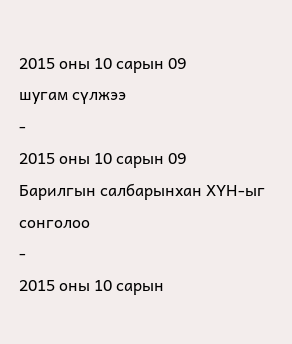2015 оны 10 сарын 09
шугам сүлжээ
-
2015 оны 10 сарын 09
Барилгын салбарынхан ХҮН-ыг сонголоо
-
2015 оны 10 сарын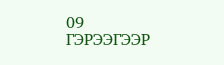09
ГЭРЭЭГЭЭР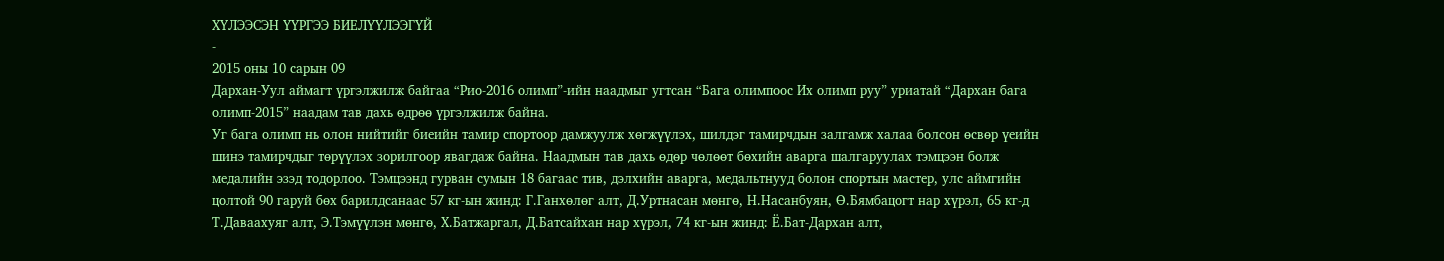ХҮЛЭЭСЭН ҮҮРГЭЭ БИЕЛҮҮЛЭЭГҮЙ
-
2015 оны 10 сарын 09
Дархан-Уул аймагт үргэлжилж байгаа “Рио-2016 олимп”-ийн наадмыг угтсан “Бага олимпоос Их олимп руу” уриатай “Дархан бага олимп-2015” наадам тав дахь өдрөө үргэлжилж байна.
Уг бага олимп нь олон нийтийг биеийн тамир спортоор дамжуулж хөгжүүлэх, шилдэг тамирчдын залгамж халаа болсон өсвөр үеийн шинэ тамирчдыг төрүүлэх зорилгоор явагдаж байна. Наадмын тав дахь өдөр чөлөөт бөхийн аварга шалгаруулах тэмцээн болж медалийн эзэд тодорлоо. Тэмцээнд гурван сумын 18 багаас тив, дэлхийн аварга, медальтнууд болон спортын мастер, улс аймгийн цолтой 90 гаруй бөх барилдсанаас 57 кг-ын жинд: Г.Ганхөлөг алт, Д.Уртнасан мөнгө, Н.Насанбуян, Ө.Бямбацогт нар хүрэл, 65 кг-д Т.Даваахуяг алт, Э.Тэмүүлэн мөнгө, Х.Батжаргал, Д.Батсайхан нар хүрэл, 74 кг-ын жинд: Ё.Бат-Дархан алт,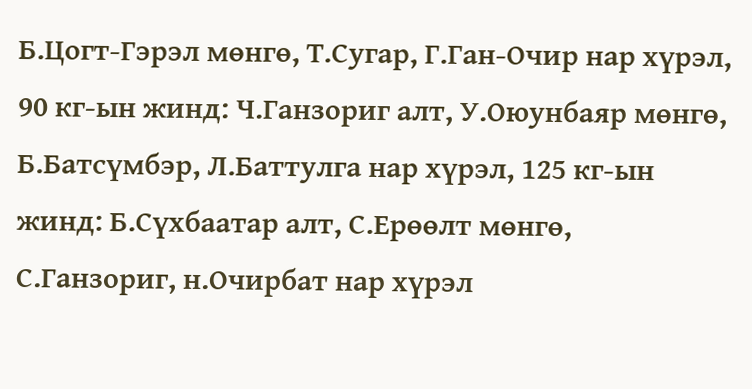Б.Цогт-Гэрэл мөнгө, Т.Сугар, Г.Ган-Очир нар хүрэл, 90 кг-ын жинд: Ч.Ганзориг алт, У.Оюунбаяр мөнгө, Б.Батсүмбэр, Л.Баттулга нар хүрэл, 125 кг-ын жинд: Б.Сүхбаатар алт, С.Ерөөлт мөнгө, С.Ганзориг, н.Очирбат нар хүрэл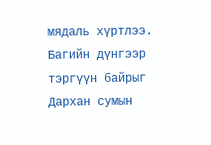мядаль хүртлээ. Багийн дүнгээр тэргүүн байрыг Дархан сумын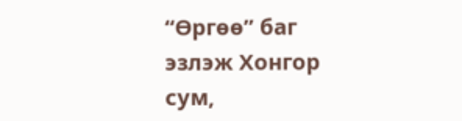“Өргөө” баг эзлэж Хонгор сум,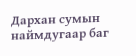Дархан сумын наймдугаар баг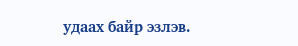удаах байр эзлэв.